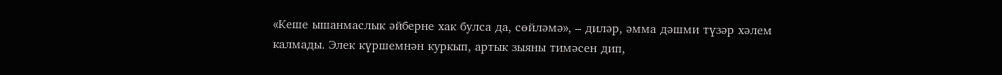«Кеше ышанмаслык әйберне хак булса да, сөйләмә», – диләр, әмма дәшми түзәр хәлем калмады. Элек күршемнән куркып, артык зыяны тимәсен дип,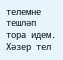телемне тешләп тора идем. Хәзер тел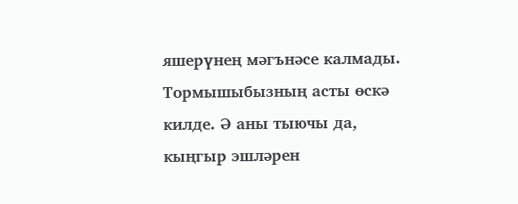яшерүнең мәгънәсе калмады. Тормышыбызның асты өскә килде. Ә аны тыючы да, кыңгыр эшләрен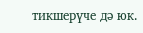тикшерүче дә юк.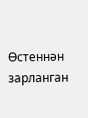Өстеннән зарланган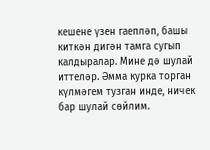кешене үзен гаепләп, башы киткән дигән тамга сугып калдыралар. Мине дә шулай иттеләр. Әмма курка торган күлмәгем тузган инде, ничек бар шулай сөйлим.